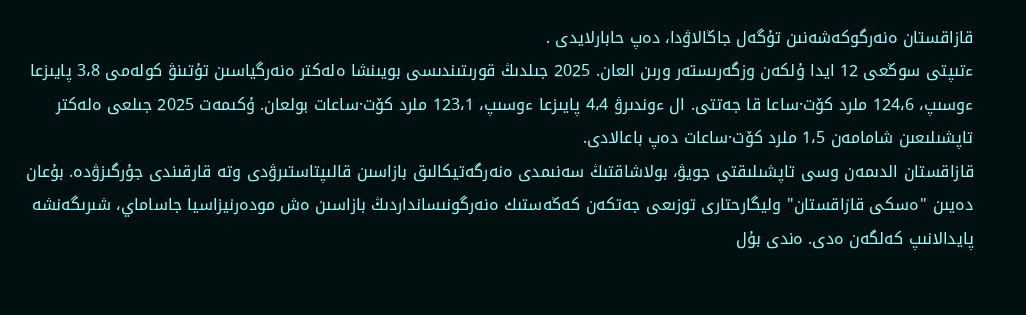قازاقستان ەنەرگوكەشەنىن تۇگەل جاڭالاۋدا، دەپ حابارلايدى .
ءتىپتى سوڭعى 12 ايدا ۇلكەن وزگەرىستەر ورىن العان. 2025 جىلدىڭ قورىتىندىسى بويىنشا ەلەكتر ەنەرگياسىن تۇتىنۋ كولەمى 3،8 پايىزعا ءوسىپ، 124،6 ملرد كۆت·ساعا قا جەتتى. ال ءوندىرۋ 4،4 پايىزعا ءوسىپ، 123،1 ملرد كۆت·ساعات بولعان. ۇكىمەت 2025 جىلعى ەلەكتر تاپشىلىعىن شامامەن 1،5 ملرد كۆت·ساعات دەپ باعالادى.
قازاقستان الدىمەن وسى تاپشىلىقتى جويۋ، بولاشاقتىڭ سەنىمدى ەنەرگەتيكالىق بازاسىن قالىپتاستىرۋدى وتە قارقىندى جۇرگىزۋدە. بۇعان دەيىن "ەسكى قازاقستان" وليگارحتارى توزىعى جەتكەن كەڭەستىك ەنەرگونىسانداردىڭ بازاسىن ەش مودەرنيزاسيا جاساماي، شىرىگەنشە پايدالانىپ كەلگەن ەدى. ەندى بۇل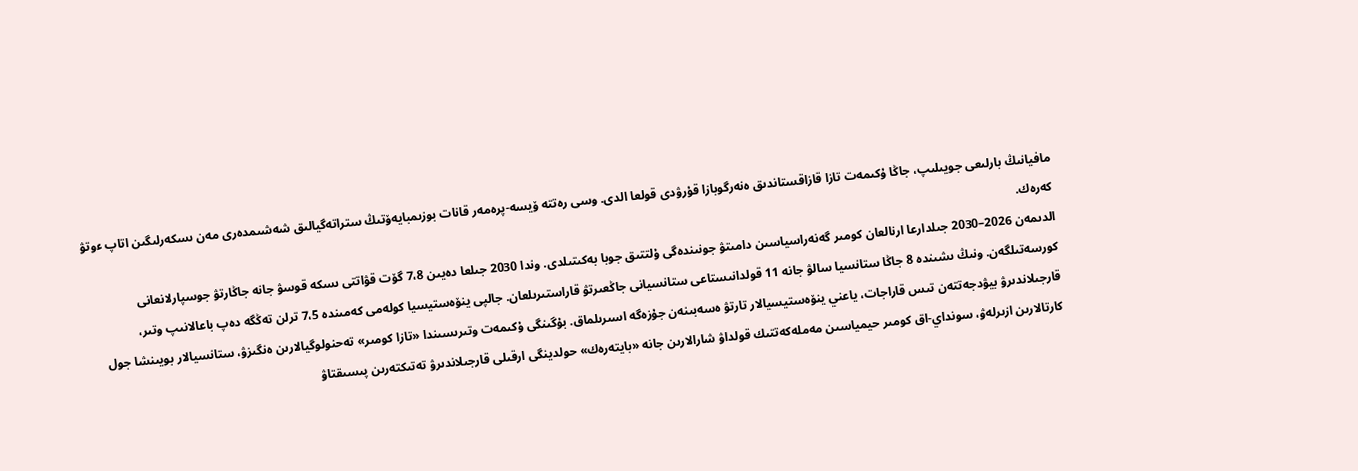مافيانىڭ بارلىعى جويىلىپ، جاڭا ۇكىمەت تازا قازاقستاندىق ەنەرگوبازا قۇرۋدى قولعا الدى. وسى رەتتە ۆيسە-پرەمەر قانات بوزىمبايەۆتىڭ ستراتەگيالىق شەشىمدەرى مەن ىسكەرلىگىن اتاپ ءوتۋ كەرەك.
الدىمەن 2026–2030 جىلدارعا ارنالعان كومىر گەنەراسياسىن دامىتۋ جونىندەگى ۇلتتىق جوبا بەكىتىلدى. وندا 2030 جىلعا دەيىن 7،8 گۆت قۋاتتى ىسكە قوسۋ جانە جاڭارتۋ جوسپارلانعانى كورسەتىلگەن. ونىڭ ىشىندە 8 جاڭا ستانسيا سالۋ جانە 11 قولدانىستاعى ستانسيانى جاڭعىرتۋ قاراستىرىلعان. جالپى ينۆەستيسيا كولەمى كەمىندە 7،5 ترلن تەڭگە دەپ باعالانىپ وتىر، قارجىلاندىرۋ بيۋدجەتتەن تىس قاراجات، ياعني ينۆەستيسيالار تارتۋ ەسەبىنەن جۇزەگە اسىرىلماق. بۇگىنگى ۇكىمەت وتىرىسىندا «تازا كومىر» تەحنولوگيالارىن ەنگىزۋ، ستانسيالار بويىنشا جول كارتالارىن ازىرلەۋ، سونداي-اق كومىر حيمياسىن مەملەكەتتىك قولداۋ شارالارىن جانە «بايتەرەك» حولدينگى ارقىلى قارجىلاندىرۋ تەتىكتەرىن پىسىقتاۋ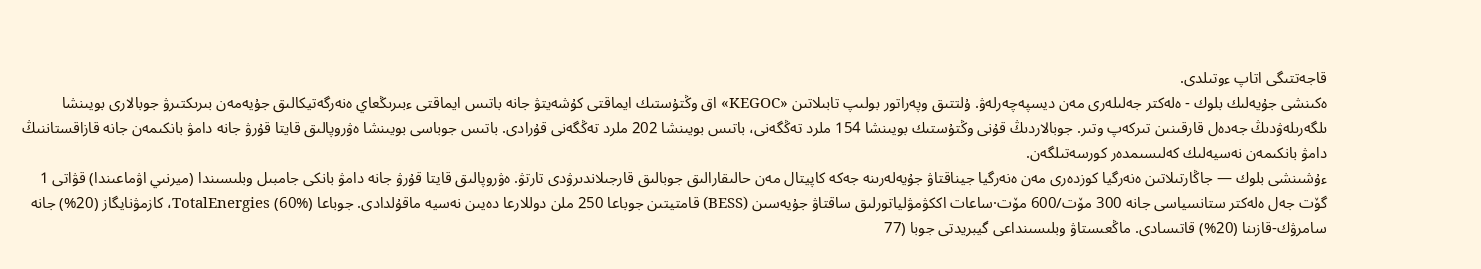قاجەتتىگى اتاپ ءوتىلدى.
ەكىنشى جۇيەلىك بلوك - ەلەكتر جەلىلەرى مەن ديسپەچەرلەۋ. ۇلتتىق وپەراتور بولىپ تابىلاتىن «KEGOC» اق وڭتۇستىك ايماقتى كۇشەيتۋ جانە باتىس ايماقتى ءبىرىڭعاي ەنەرگەتيكالىق جۇيەمەن بىرىكتىرۋ جوبالارى بويىنشا ىلگەرىلەۋدىڭ جەدەل قارقىنىن تىركەپ وتىر. جوبالاردىڭ قۇنى وڭتۇستىك بويىنشا 154 ملرد تەڭگەنى، باتىس بويىنشا 202 ملرد تەڭگەنى قۇرادى. باتىس جوباسى بويىنشا ەۋروپالىق قايتا قۇرۋ جانە دامۋ بانكىمەن جانە قازاقستاننىڭ دامۋ بانكىمەن نەسيەلىك كەلىسىمدەر كورسەتىلگەن.
ءۇشىنشى بلوك — جاڭارتىلاتىن ەنەرگيا كوزدەرى مەن ەنەرگيا جيناقتاۋ جۇيەلەرىنە جەكە كاپيتال مەن حالىقارالىق جوبالىق قارجىلاندىرۋدى تارتۋ. ەۋروپالىق قايتا قۇرۋ جانە دامۋ بانكى جامبىل وبلىسىندا (ميرنىي اۋماعىندا) قۋاتى 1 گۆت جەل ەلەكتر ستانسياسى جانە 300 مۆت/600 مۆت·ساعات اككۋمۋلياتورلىق ساقتاۋ جۇيەسىن (BESS) قامتيتىن جوباعا 250 ملن دوللارعا دەيىن نەسيە ماقۇلدادى. جوباعا TotalEnergies (60%)، كازمۋنايگاز (20%) جانە سامرۋك-قازىنا (20%) قاتىسادى. ماڭعىستاۋ وبلىسىنداعى گيبريدتى جوبا (77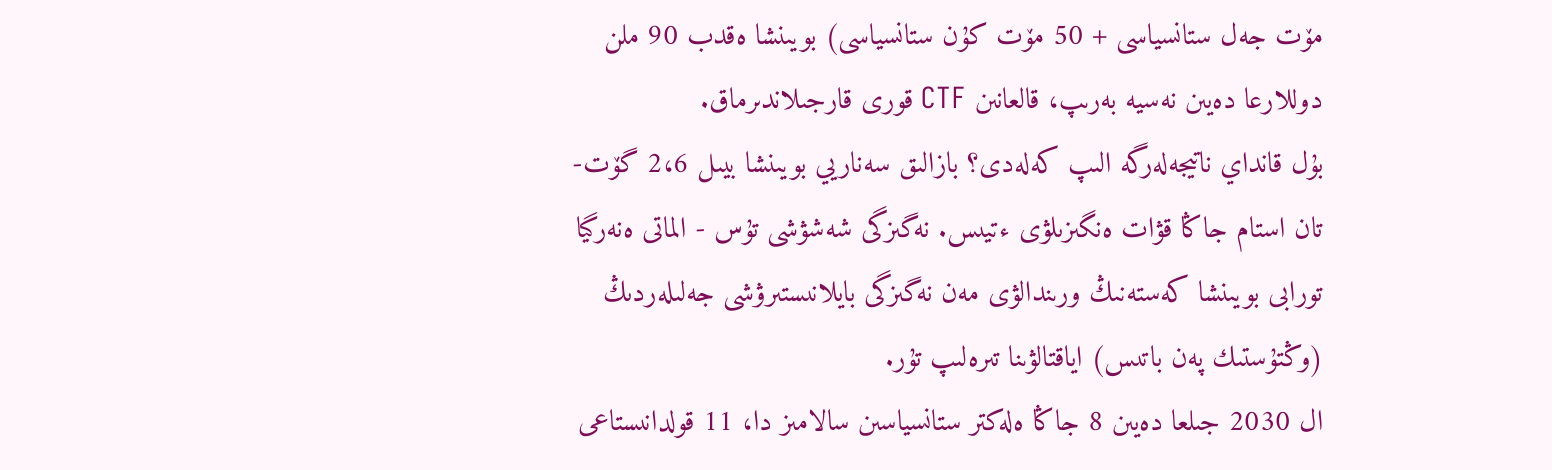مۆت جەل ستانسياسى + 50 مۆت كۇن ستانسياسى) بويىنشا ەقدب 90 ملن دوللارعا دەيىن نەسيە بەرىپ، قالعانىن CTF قورى قارجىلاندىرماق.
بۇل قانداي ناتيجەلەرگە الىپ كەلەدى؟ بازالىق سەناريي بويىنشا بيىل 2،6 گۆت-تان استام جاڭا قۋات ەنگىزىلۋى ءتيىس. نەگىزگى شەشۋشى تۇس - الماتى ەنەرگيا تورابى بويىنشا كەستەنىڭ ورىندالۋى مەن نەگىزگى بايلانىستىرۋشى جەلىلەردىڭ (وڭتۇستىك پەن باتىس) اياقتالۋىنا تىرەلىپ تۇر.
ال 2030 جىلعا دەيىن 8 جاڭا ەلەكتر ستانسياسىن سالامىز دا، 11 قولدانىستاعى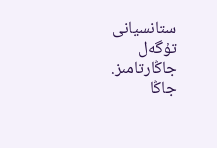ستانسيانى تۇگەل جاڭارتامىز. جاڭا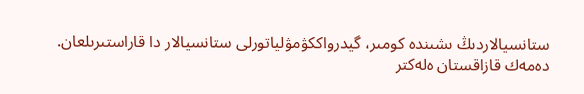ستانسيالاردىڭ ىشىندە كومىر، گيدرواككۋمۋلياتورلى ستانسيالار دا قاراستىرىلعان. دەمەك قازاقستان ەلەكتر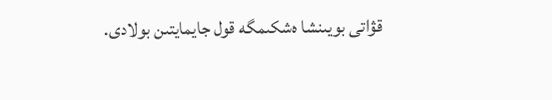قۋاتى بويىنشا ەشكىمگە قول جايمايتىن بولادى.